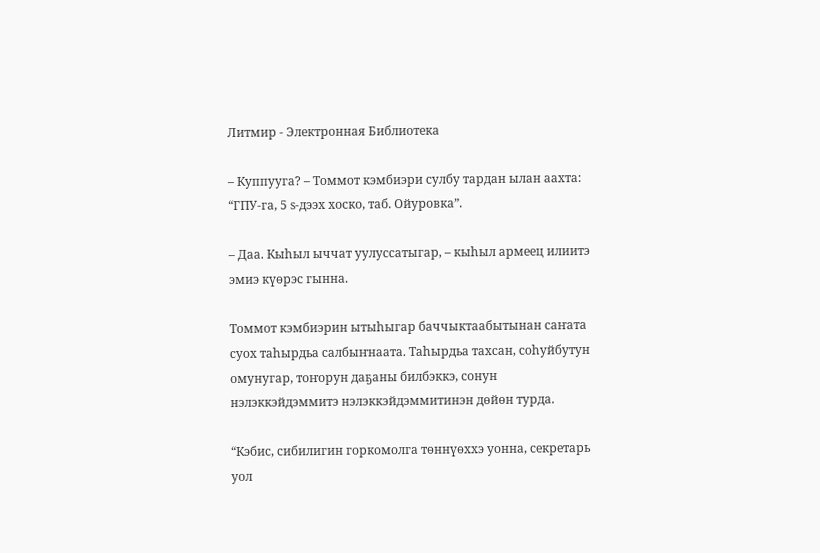Литмир - Электронная Библиотека

– Куппууга? – Томмот кэмбиэри сулбу тардан ылан аахта: “ГПУ-га, 5 ѕ-дээх хоско, таб. Ойуровка”.

– Даа. Кыһыл ыччат уулуссатыгар, – кыһыл армеец илиитэ эмиэ күөрэс гынна.

Томмот кэмбиэрин ытыһыгар баччыктаабытынан саҥата суох таһырдьа салбыҥнаата. Таһырдьа тахсан, соһуйбутун омунугар, тоҥорун даҕаны билбэккэ, сонун нэлэккэйдэммитэ нэлэккэйдэммитинэн дөйөн турда.

“Кэбис, сибилигин горкомолга төннүөххэ уонна, секретарь уол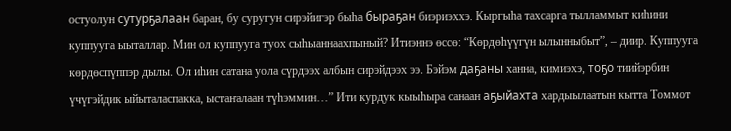остуолун сутурҕалаан баран, бу суругун сирэйигэр быһа быраҕан биэриэххэ. Кыргыһа тахсарга тылламмыт киһини куппууга ыыталлар. Мин ол куппууга туох сыһыаннаахпыный? Итиэннэ өссө: “Көрдөһүүгүн ылынныбыт”, – диир. Куппууга көрдөспүппэр дылы. Ол иһин сатана уола сүрдээх албын сирэйдээх ээ. Бэйэм даҕаны ханна, кимиэхэ, тоҕо тиийэрбин үчүгэйдик ыйыталаспакка, ыстаҥалаан түһэммин…” Ити курдук кыыһыра санаан аҕыйахта хардыылаатын кытта Томмот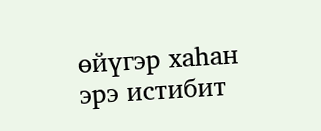өйүгэр хаһан эрэ истибит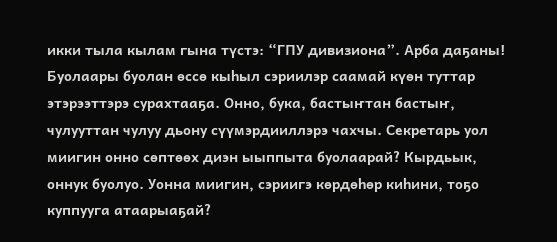икки тыла кылам гына түстэ: “ГПУ дивизиона”. Арба даҕаны! Буолаары буолан өссө кыһыл сэриилэр саамай күөн туттар этэрээттэрэ сурахтааҕа. Онно, бука, бастыҥтан бастыҥ, чулууттан чулуу дьону сүүмэрдииллэрэ чахчы. Секретарь уол миигин онно сөптөөх диэн ыыппыта буолаарай? Кырдьык, оннук буолуо. Уонна миигин, сэриигэ көрдөһөр киһини, тоҕо куппууга атаарыаҕай?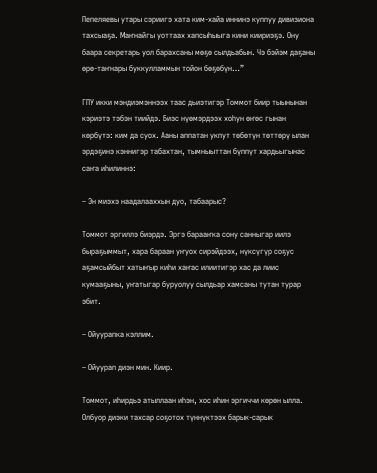Пепеляевы утары сэриигэ хата ким-хайа иннинэ куппуу дивизиона тахсыаҕа. Маҥнайгы уоттаах хапсыһыыга кини киириэҕэ. Ону баара секретарь уол барахсаны мөҕө сылдьабын. Чэ бэйэм даҕаны өрө-таҥнары буккулламмын тойон бөҕөбүн…”

ГПУ икки мэндиэмэннээх таас дьиэтигэр Томмот биир тыынынан кэриэтэ тэбэн тиийдэ. Биэс нүөмэрдээх хоһун өҥөс гынан көрбүтэ: ким да суох. Ааны аппатан укпут төбөтүн төттөрү ылан эрдэҕинэ кэннигэр табахтан, тымныыттан бүппүт хардьыгынас саҥа иһилиннэ:

– Эн миэхэ наадалааххын дуо, табаарыс?

Томмот эргиллэ биэрдэ. Эргэ барааҥка сону санныгар иилэ быраҕыммыт, хара бараан уҥуох сирэйдээх, нүксүгүр соҕус аҕамсыйбыт хатыҥыр киһи хаҥас илиитигэр хас да лиис кумааҕыны, уҥатыгар буруолуу сылдьар хамсаны тутан турар эбит.

– Ойуурапка кэллим.

– Ойуурап диэн мин. Киир.

Томмот, иһирдьэ атыллаан иһэн, хос иһин эргиччи көрөн ылла. Олбуор диэки тахсар соҕотох түннүктээх барык-сарык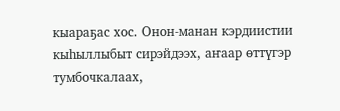кыараҕас хос. Онон-манан кэрдиистии кыһыллыбыт сирэйдээх, аҥаар өттүгэр тумбочкалаах,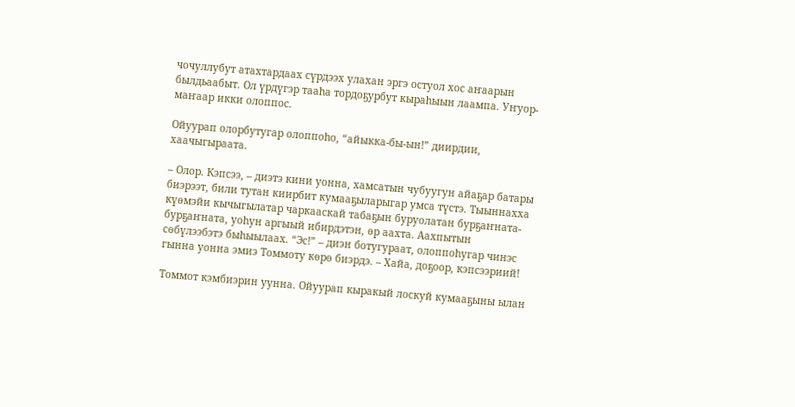чочуллубут атахтардаах сүрдээх улахан эргэ остуол хос аҥаарын былдьаабыт. Ол үрдүгэр тааһа тордоҕурбут кыраһыын лаампа. Уҥуор-маҥаар икки олоппос.

Ойуурап олорбутугар олоппоһо, “айыкка-бы-ын!” диирдии, хаачыгыраата.

– Олор. Кэпсээ, – диэтэ кини уонна, хамсатын чубуугун айаҕар батары биэрээт, били тутан киирбит кумааҕыларыгар умса түстэ. Тыыннахха күөмэйи кычыгылатар чаркааскай табаҕын буруолатан бурҕаҥната-бурҕаҥната, уоһун аргыый ибирдэтэн, өр аахта. Аахпытын сөбүлээбэтэ быһыылаах. “Эс!” – диэн ботугураат, олоппоһугар чинэс гынна уонна эмиэ Томмоту көрө биэрдэ. – Хайа, доҕоор, кэпсээриий!

Томмот кэмбиэрин уунна. Ойуурап кыракый лоскуй кумааҕыны ылан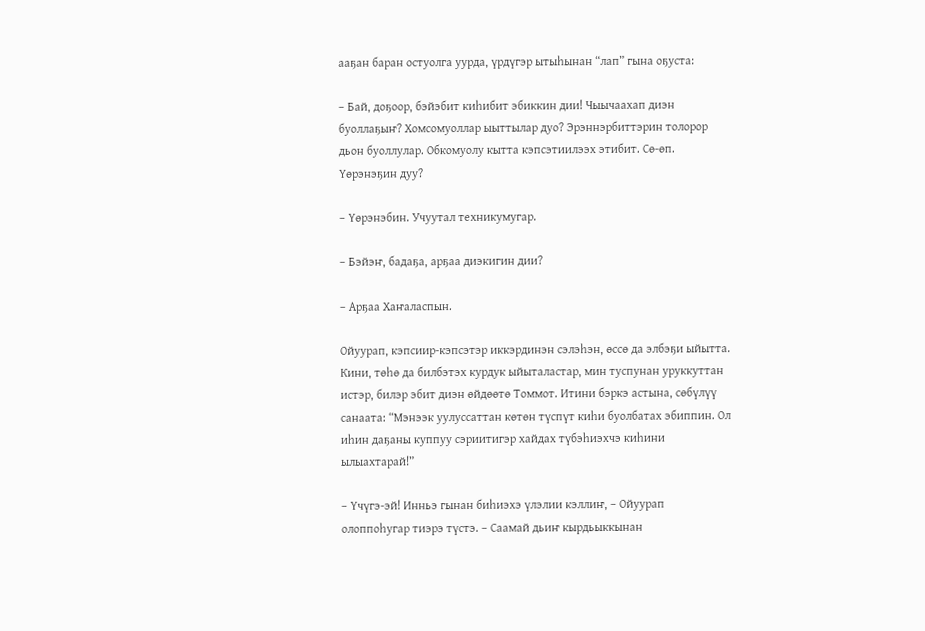ааҕан баран остуолга уурда, үрдүгэр ытыһынан “лап” гына оҕуста:

– Бай, доҕоор, бэйэбит киһибит эбиккин дии! Чыычаахап диэн буоллаҕыҥ? Хомсомуоллар ыыттылар дуо? Эрэннэрбиттэрин толорор дьон буоллулар. Обкомуолу кытта кэпсэтиилээх этибит. Сө-өп. Үөрэнэҕин дуу?

– Үөрэнэбин. Учуутал техникумугар.

– Бэйэҥ, бадаҕа, арҕаа диэкигин дии?

– Арҕаа Хаҥаласпын.

Ойуурап, кэпсиир-кэпсэтэр иккэрдинэн сэлэһэн, өссө да элбэҕи ыйытта. Кини, төһө да билбэтэх курдук ыйыталастар, мин туспунан уруккуттан истэр, билэр эбит диэн өйдөөтө Томмот. Итини бэркэ астына, сөбүлүү санаата: “Мэнээк уулуссаттан көтөн түспүт киһи буолбатах эбиппин. Ол иһин даҕаны куппуу сэриитигэр хайдах түбэһиэхчэ киһини ылыахтарай!”

– Үчүгэ-эй! Инньэ гынан биһиэхэ үлэлии кэллиҥ, – Ойуурап олоппоһугар тиэрэ түстэ. – Саамай дьиҥ кырдьыккынан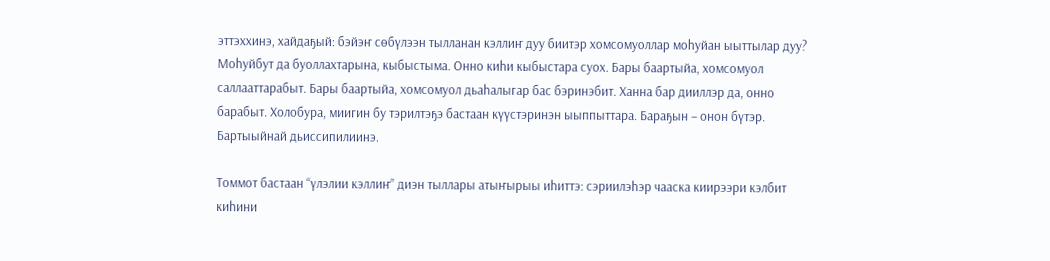эттэххинэ, хайдаҕый: бэйэҥ сөбүлээн тылланан кэллиҥ дуу биитэр хомсомуоллар моһуйан ыыттылар дуу? Моһуйбут да буоллахтарына, кыбыстыма. Онно киһи кыбыстара суох. Бары баартыйа, хомсомуол саллааттарабыт. Бары баартыйа, хомсомуол дьаһалыгар бас бэринэбит. Ханна бар дииллэр да, онно барабыт. Холобура, миигин бу тэрилтэҕэ бастаан күүстэринэн ыыппыттара. Бараҕын – онон бүтэр. Бартыыйнай дьиссипилиинэ.

Томмот бастаан “үлэлии кэллиҥ” диэн тыллары атыҥырыы иһиттэ: сэриилэһэр чааска киирээри кэлбит киһини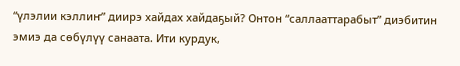“үлэлии кэллиҥ” диирэ хайдах хайдаҕый? Онтон “саллааттарабыт” диэбитин эмиэ да сөбүлүү санаата. Ити курдук,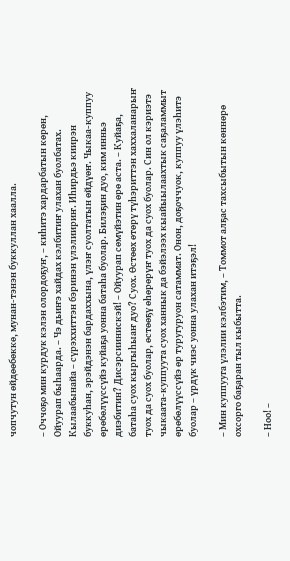чопчутун өйдөөбөккө, мунан-тэнэн буккуллан хаалла.

– Оччоҕо мин курдук кэлэн олордоҕуҥ, – киһитэ хардарбатын көрөн, Ойуурап быһаарда. – Чэ дьиҥэ хайдах кэлбитиҥ улахан буолбатах. Кылаабынайа – сүрэххиттэн бэринэн үлэлиириҥ. Иһирдьэ киирэн буккуһан, эрэйдэнэн бардаххына, үлэҥ суолтатын өйдүөҥ. Чыкаа-куппуу өрөбөлүүссүйэ куйаҕа уонна батаһа буолар. Билэҕин дуо, ким инньэ диэбитин? Дисэрсиинискэй! – Ойуурап сөмүйэтин өрө аста. – Куйаҕа, батаһа суох кыргыһыаҥ дуо? Суох. Өстөөх өтөрү түһэриттэн хаххаланарыҥ туох да суох буолар, өстөөҕү өһөрөрүҥ туох да суох буолар. Син ол кэриэтэ чыкаата-куппуута суох ханнык да бэйэлээх кыайыылаахтык саҕаламмыт өрөбөлүүссүйэ өр туругуруон сатаммат. Онон, доҕоччуок, куппуу үлэһитэ буолар – үрдүк чиэс уонна улахан итэҕэл!

– Мин куппууга үлэлии кэлбэтим, – Томмот алҕас тахсыбытын көннөрө охсорго баҕаран тыл кыбытта.

– Ноо! –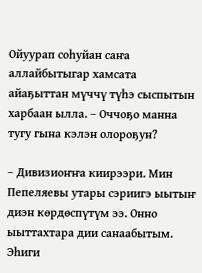Ойуурап соһуйан саҥа аллайбытыгар хамсата айаҕыттан мүччү түһэ сыспытын харбаан ылла. – Оччоҕо манна тугу гына кэлэн олороҕун?

– Дивизиоҥҥа киирээри. Мин Пепеляевы утары сэриигэ ыытыҥ диэн көрдөспүтүм ээ. Онно ыыттахтара дии санаабытым. Эһиги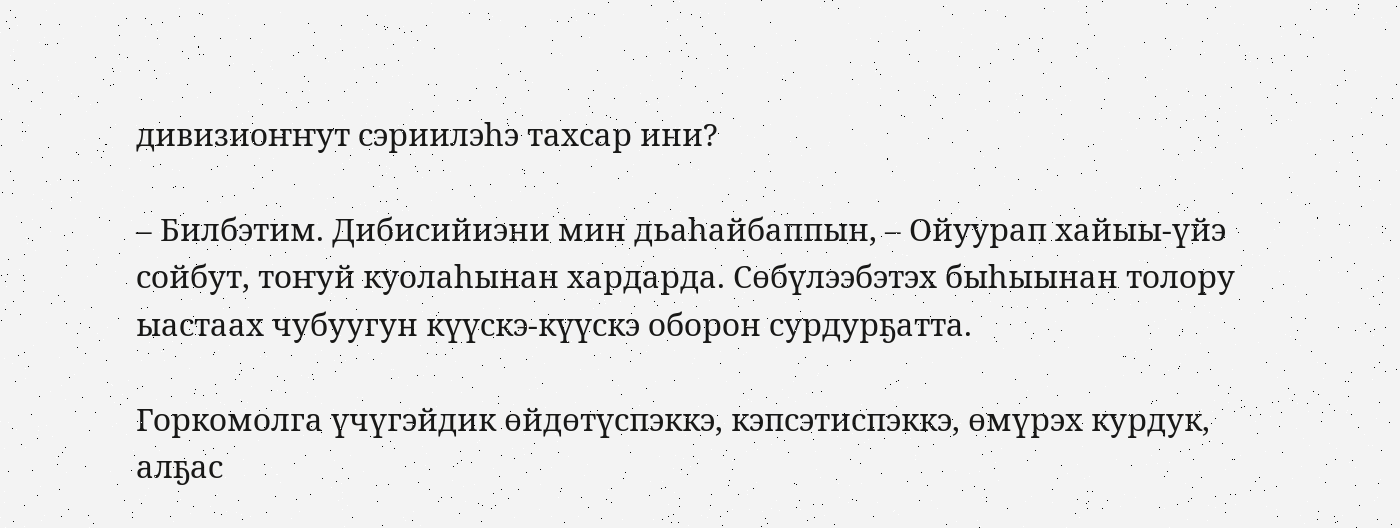дивизиоҥҥут сэриилэһэ тахсар ини?

– Билбэтим. Дибисийиэни мин дьаһайбаппын, – Ойуурап хайыы-үйэ сойбут, тоҥуй куолаһынан хардарда. Сөбүлээбэтэх быһыынан толору ыастаах чубуугун күүскэ-күүскэ оборон сурдурҕатта.

Горкомолга үчүгэйдик өйдөтүспэккэ, кэпсэтиспэккэ, өмүрэх курдук, алҕас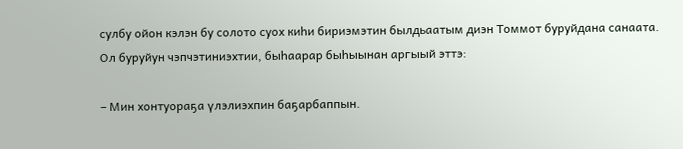сулбу ойон кэлэн бу солото суох киһи бириэмэтин былдьаатым диэн Томмот буруйдана санаата. Ол буруйун чэпчэтиниэхтии, быһаарар быһыынан аргыый эттэ:

– Мин хонтуораҕа үлэлиэхпин баҕарбаппын.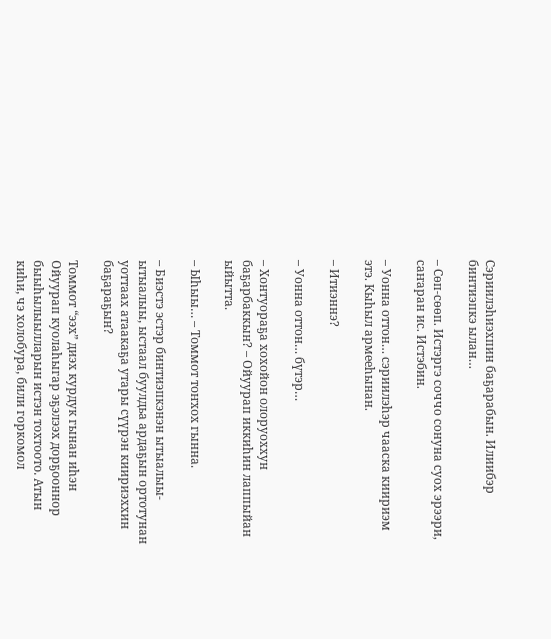Сэриилэһиэхпин баҕарабын. Илиибэр бинтиэпкэ ылан…

– Сөп-сөөп. Истэргэ соччо сонуна суох эрээри, саҥаран ис. Истэбин.

– Уонна оттон… сэриилэһэр чааска киириэм этэ. Кыһыл армееһынан.

– Итиэннэ?

– Уонна оттон… бүтэр…

– Хонтуораҕа хохойон олоруоххун баҕарбаккын? – Ойуурап иккиһин лаппыйан ыйытта.

– Ыһыы… – Томмот тоҥхох гынна.

– Биэстэ эстэр бинтиэпкэнэн ытыалыы-ытыалыы, ыстаал буулдьа ардаҕын ортотунан уоттаах атаакаҕа утары сүүрэн киириэххин баҕараҕын?

Томмот “ээх” диэх курдук гынан иһэн Ойуурап куолаһыгар эҕэлээх дорҕооннор быыһылыылларын истэн тохтоото. Атын киһи, чэ холобура, били горкомол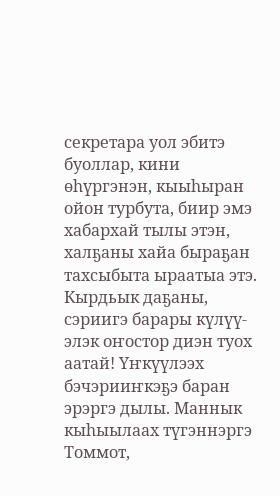секретара уол эбитэ буоллар, кини өһүргэнэн, кыыһыран ойон турбута, биир эмэ хабархай тылы этэн, халҕаны хайа быраҕан тахсыбыта ыраатыа этэ. Кырдьык даҕаны, сэриигэ барары күлүү-элэк оҥостор диэн туох аатай! Үҥкүүлээх бэчэрииҥкэҕэ баран эрэргэ дылы. Маннык кыһыылаах түгэннэргэ Томмот,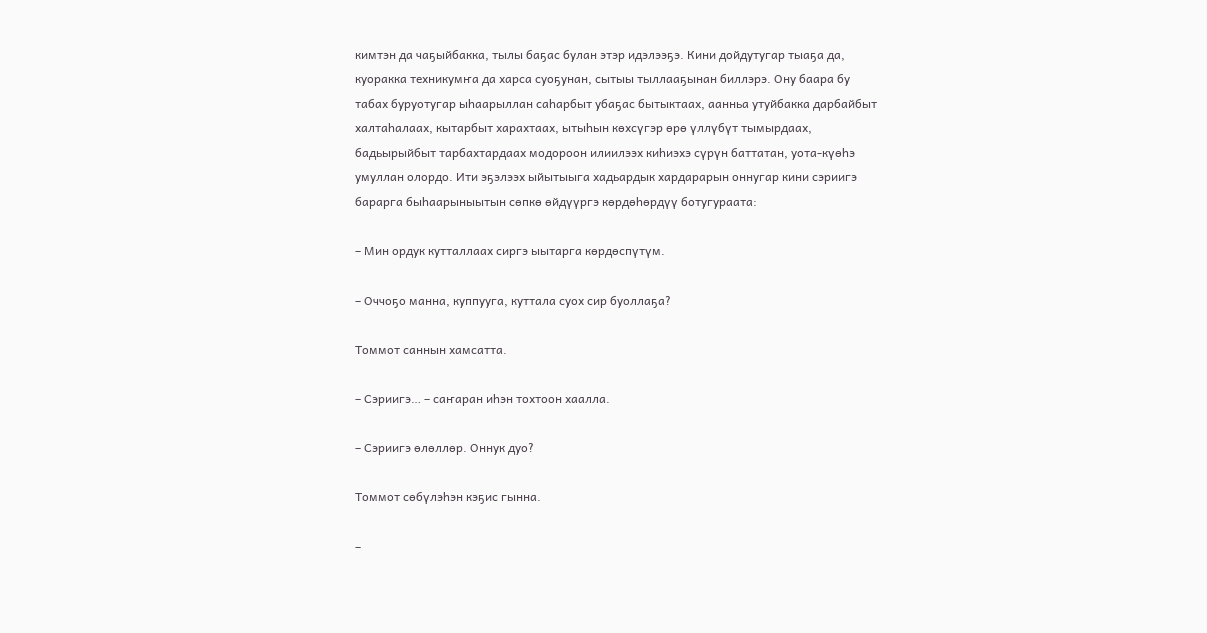кимтэн да чаҕыйбакка, тылы баҕас булан этэр идэлээҕэ. Кини дойдутугар тыаҕа да, куоракка техникумҥа да харса суоҕунан, сытыы тыллааҕынан биллэрэ. Ону баара бу табах буруотугар ыһаарыллан саһарбыт убаҕас бытыктаах, аанньа утуйбакка дарбайбыт халтаһалаах, кытарбыт харахтаах, ытыһын көхсүгэр өрө үллүбүт тымырдаах, бадьырыйбыт тарбахтардаах модороон илиилээх киһиэхэ сүрүн баттатан, уота-күөһэ умуллан олордо. Ити эҕэлээх ыйытыыга хадьардык хардарарын оннугар кини сэриигэ барарга быһаарыныытын сөпкө өйдүүргэ көрдөһөрдүү ботугураата:

– Мин ордук кутталлаах сиргэ ыытарга көрдөспүтүм.

– Оччоҕо манна, куппууга, куттала суох сир буоллаҕа?

Томмот саннын хамсатта.

– Сэриигэ… – саҥаран иһэн тохтоон хаалла.

– Сэриигэ өлөллөр. Оннук дуо?

Томмот сөбүлэһэн кэҕис гынна.

–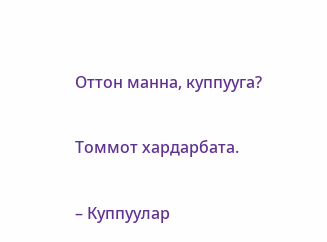Оттон манна, куппууга?

Томмот хардарбата.

– Куппуулар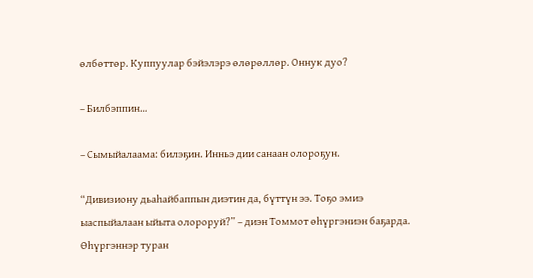өлбөттөр. Куппуулар бэйэлэрэ өлөрөллөр. Оннук дуо?

– Билбэппин…

– Сымыйалаама: билэҕин. Инньэ дии санаан олороҕун.

“Дивизиону дьаһайбаппын диэтин да, бүттүн ээ. Тоҕо эмиэ ыаспыйалаан ыйыта олороруй?” – диэн Томмот өһүргэниэн баҕарда. Өһүргэннэр туран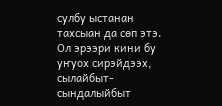сулбу ыстанан тахсыан да сөп этэ. Ол эрээри кини бу уҥуох сирэйдээх, сылайбыт-сындалыйбыт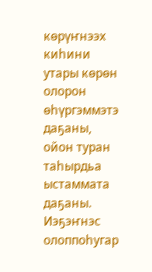көрүҥнээх киһини утары көрөн олорон өһүргэммэтэ даҕаны, ойон туран таһырдьа ыстаммата даҕаны. Иэҕэҥнэс олоппоһугар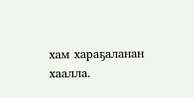хам хараҕаланан хаалла.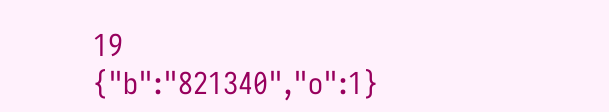19
{"b":"821340","o":1}